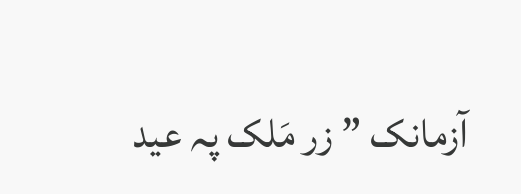آزمانک ” زر مَلک پہ عید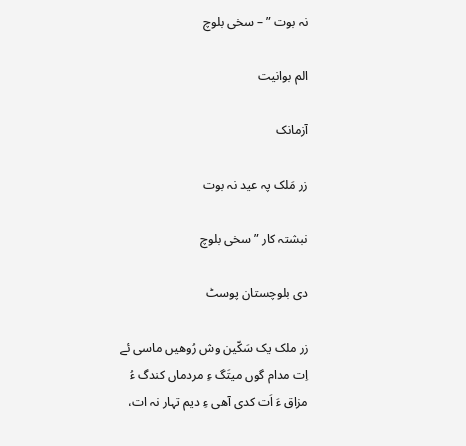نہ بوت ” – سخی بلوچ

الم بوانیت

آزمانک

زر مَلک پہ عید نہ بوت

نبشتہ کار ” سخی بلوچ

دی بلوچستان پوسٹ

زر ملک یک سَکّین وش رُوهیں ماسی ئے اِت مدام گوں میتَگ ءِ مردماں کندگ ءُ مزاق ءَ اَت کدی آهی ءِ دیم تہار نہ ات،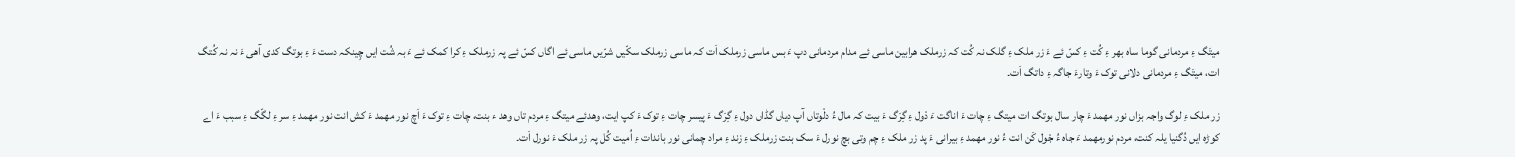میتَگ ءِ مردمانی گوما ساہ بھر ءِ کُت ءِ کسّ ئے ءَ زر ملک ءِ گلک نہ کُت کہ زرملک هرابین ماسی ئے مدام مردمانی دپ ءَ بس ماسی زرملک اَت کہ ماسی زرملک سکّیں شرّیں ماسی ئے اگاں کسّ ئے پہ زرملک ءِ کرا کمک ئے ءَ بہ شُت ایں چِینکہ دست ءَ ءِ بوتگ کدی آهی ءَ نہ نہ کُتگ ات، میتَگ ءِ مردمانی دلانی توک ءَ وتارءَ جاگہ ءِ داتگ اَت۔

زر ملک ءِ لوگ واجہ بزاں نور مھمد ءَ چار سال بوتگ ات میتگ ءِ چات ءَ اناگت ءَ دْول ءِ گِرَگ ءَ بیت کہ مال ءُ دلْوتاں آپ دیاں گڈاں دول ءِ گِرَگ ءَ پیسر چات ءِ توک ءَ کپ ایت، وھدئے میتگ ءِ مردم تاں وهد ء بنت، چات ءِ توک ءَ اَچ نور مھمد ءَ کش انت نور مھمد ءِ سر ءِ لگّگ ءِ سبب ءَ اے کوڑه ایں دُگنیا یلہ کنت، مردم نورمھمد ءَ جاه ءُ جْول کَن انت ءُ نور مھمد ءِ بیرانی ءَ پد زر ملک ءِ چم وتی بچ نورل ءَ سک بنت زرملک ءِ زند ءِ مراد چمانی نور باندات ءِ اُمیت کُل پہ زر ملک ءَ نورل اَت۔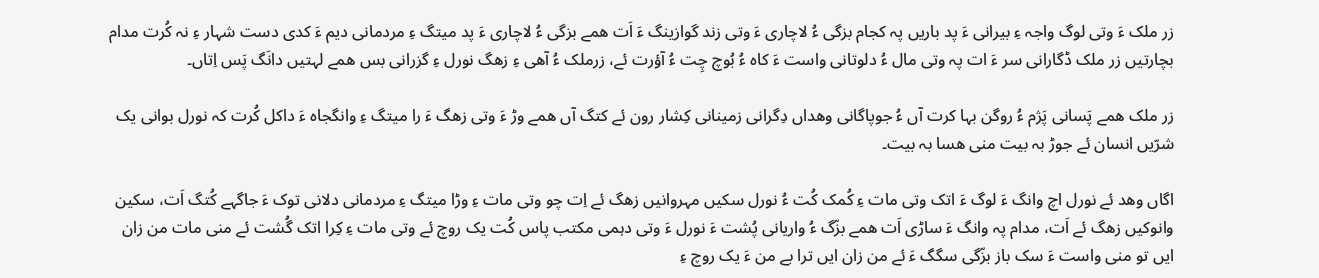زر ملک ءَ وتی لوگ واجہ ءِ بیرانی ءَ پد باریں پہ کجام بزگی ءُ لاچاری ءَ وتی زند گوازینگ ءَ اَت ھمے بزگی ءُ لاچاری ءَ پد میتگ ءِ مردمانی دیم ءَ کدی دست شہار ءِ نہ کُرت مدام بچارتیں زر ملک ڈگارانی سر ءَ ات پہ وتی مال ءُ دلوتانی واست ءَ کاه ءُ بُوچ چِت ءُ آؤرت ئے، زرملک ءُ آهی ءِ زھگ نورل ءِ گزرانی بس ھمے لہتیں دانَگ پَس اِتاں۔

زر ملک ھمے پَسانی پَژم ءُ روگن بہا کرت آں ءُ جوپاگانی وھداں دِگرانی زمینانی کِشار رون ئے کتگ آں ھمے وڑ ءَ وتی زھگ ءَ را میتگ ءِ وانگجاہ ءَ داکل کُرت کہ نورل بوانی یک شرّیں انسان ئے جوڑ بہ بیت منی هسا بہ بیت۔

اگاں وھد ئے نورل اچ وانگ ءَ لوگ ءَ اتک وتی مات ءِ کُمک کُت ءُ نورل سکیں مہروانیں زھگ ئے اِت چو وتی مات ءِ وڑا میتگ ءِ مردمانی دلانی توک ءَ جاگہے کُتگ اَت، سکین وانوکیں زھگ ئے اَت، مدام پہ وانگ ءَ ساڑی اَت ھمے بزّگ ءُ واریانی پُشت ءَ نورل ءَ وتی دہمی مکتب پاس کُت یک روچ ئے وتی مات ءِ کِرا اتک گُشت ئے منی مات من زان ایں تو منی واست ءَ سک باز بزّگی سگگ ءَ ئے من زان ایں ترا بے من ءَ یک روچ ءِ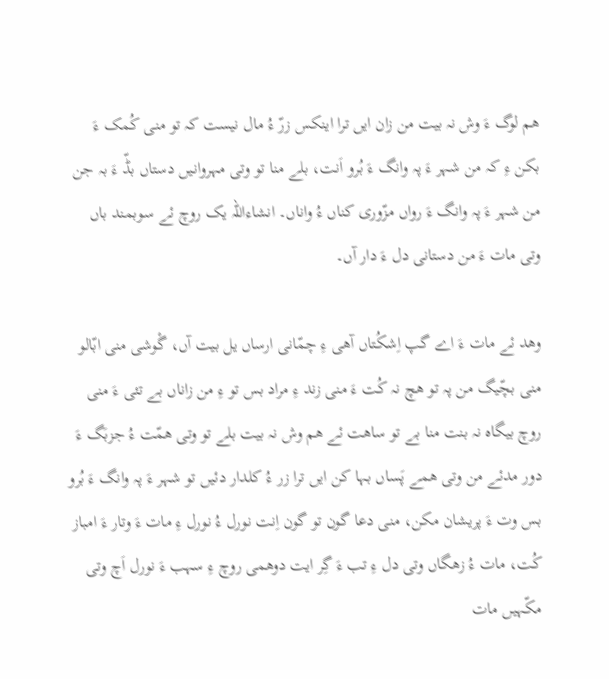ھم لوگ ءَ وش نہ بیت من زان ایں ترا اینکس زرّ ءُ مال نیست کہ تو منی کُمک ءَ بکن ءِ کہ من شہر ءَ پہ وانگ ءَ بُرو اَنت، بلے منا تو وتی مہروانیں دستاں بڈّ ءَ بہ جن من شہر ءَ پہ وانگ ءَ رواں مزّوری کناں ءُ واناں۔ انشاءاللہ یک روچ ئے سوبمند باں وتی مات ءَ من دستانی دل ءَ دار آں۔

وھد ئے مات ءَ اے گپ اِشکُتاں آهی ءِ چمّانی ارساں یل بیت آں، گْوشی منی ابّالو منی بچّیگ من پہ تو ھچ نہ کُت ءَ منی زند ءِ مراد بس تو ءِ من زاناں بے تئی ءَ منی روچ بیگاه نہ بنت منا بے تو ساهت ئے ھم وش نہ بیت بلے تو وتی ھمّت ءُ جزبَگ ءَ دور مدئے من وتی ھمے پَساں بہا کن ایں ترا زر ءُ کلدار دئیں تو شہر ءَ پہ وانگ ءَ بُرو بس وت ءَ پریشان مکن، منی دعا گون تو گون اِنت نورل ءُ نورل ءِ مات ءَ وتار ءَ امباز کُت، مات ءُ زھگاں وتی دل ءِ تب ءَ گِر ایت دوهمی روچ ءِ سہب ءَ نورل اَچ وتی مکّہیں مات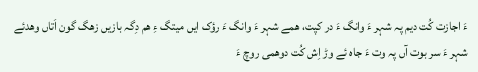ءَ اجازت کُت دیم پہ شہر ءَ وانگ ءَ در کپت، ھمے شہر ءَ وانگ ءَ رؤک ایں میتگ ءِ ھم دِگہ بازیں زھگ گون اَتاں وھدئے شہر ءَ سر بوت آں پہ وت ءَ جاه ئے وڑ اِش کُت دوهمی روچ ءَ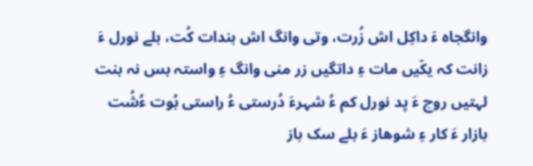وانگجاه ءَ داکِل اش زُرت، وتی وانگ اش بندات کُت، بلے نورل ءَ زانت کہ یکّیں مات ءِ داتگیں زر منی وانگ ءِ واستہ بس نہ بنت لہتیں روچ ءَ پد نورل کم ءُ شہرءَ دُرستی ءُ راستی بُوت ءُشُت بازار ءَ کار ءِ شوھاز ءَ بلے سک باز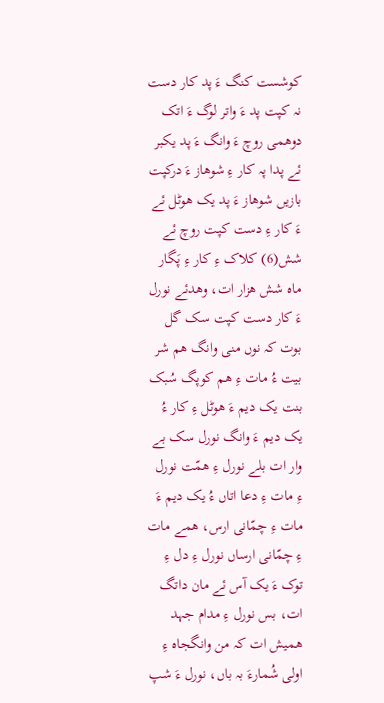کوشست کنگ ءَ پد کار دست نہ کپت پد ءَ واتر لوگ ءَ اتک دوهمی روچ ءَ وانگ ءَ پد یکبر ئے پدا پہ کار ءِ شوھاز ءَ درکپت بازیں شوھاز ءَ پد یک ھوٹل ئے ءَ کار ءِ دست کپت روچ ئے شش(6) کلاک ءِ کار ءِ پَگار ماہ شش ھزار ات، وھدئے نورل ءَ کار دست کپت سک گل بوت کہ نوں منی وانگ ھم شر بیت ءُ مات ءِ ھم کوپگ سُبک بنت یک دیم ءَ ھوٹل ءِ کار ءُ یک دیم ءَ وانگ نورل سک بے وار ات بلے نورل ءِ ھمّت نورل ءِ مات ءِ دعا اتاں ءُ یک دیم ءَ مات ءِ چمّانی ارس، ھمے مات ءِ چمّانی ارساں نورل ءِ دل ءِ توک ءَ یک آس ئے مان داتگ ات، بس نورل ءِ مدام جہد ھمیش ات کہ من وانگجاہ ءِ اولی شُمارءَ بہ باں، نورل ءَ شپ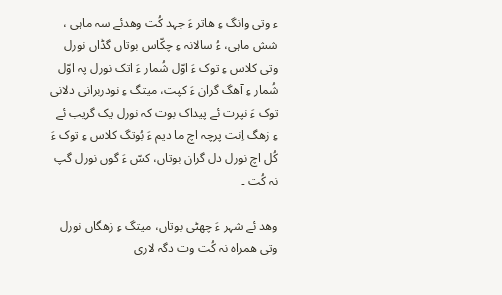ء وتی وانگ ءِ هاتر ءَ جہد کُت وهدئے سہ ماہی ، شش ماہی، ءُ سالانہ ءِ چکّاس بوتاں گڈاں نورل وتی کلاس ءِ توک ءَ اوّل شُمار ءَ اتک نورل پہ اوّل شُمار ءِ آھگ گران ءَ کپت، میتگ ءِ نودربرانی دلانی توک ءَ نپرت ئے پیداک بوت کہ نورل یک گریب ئے ءِ زھگ اِنت پرچہ اچ ما دیم ءَ بُوتگ کلاس ءِ توک ءَ کُل اچ نورل دل گران بوتاں، کسّ ءَ گوں نورل گپ نہ کُت ۔

وھد ئے شہر ءَ چھٹی بوتاں، میتگ ءِ زھگاں نورل وتی ھمراہ نہ کُت وت دگہ لاری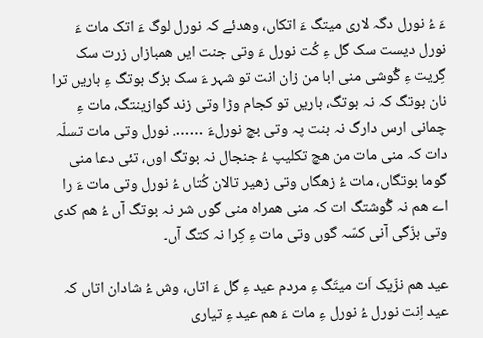ءَ ءُ نورل دگہ لاری میتگ ءَ اتکاں، وھدئے کہ نورل لوگ ءَ اتک مات ءَ نورل دیست سک گل ءِ کُت نورل ءَ وتی جنت ایں ھمبازاں زرت سک گِریت ءِ گْوشی منی ابا من زان انت تو شہر ءَ سک بزگ بوتگ ءِ باریں ترا نان بوتگ کہ نہ بوتگ، باریں تو کجام وڑا وتی زند گوازینتگ، مات ءِ چمانی ارس دارگ نہ بنت پہ وتی بچ نورلءَ ……. نورل وتی مات تسلّہ دات کہ منی مات من ھچ تکلیپ ءُ جنجال نہ بوتگ اوں، تئی دعا منی گوما بوتگاں، مات ءُ زھگاں وتی زھیر تالان کُتاں ءُ نورل وتی مات ءَ را اے ھم نہ گْوشتگ ات کہ منی ھمراہ منی گوں شر نہ بوتگ آں ءُ ھم کدی وتی بزّگی آنی کسّہ گوں وتی مات ءِ کِرا نہ کتگ آں۔

عید ھم نزّیک اَت میتَگ ءِ مردم عید ءِ گل ءَ اتاں، وش ءُ شادان اتاں کہ عید اِنت نورل ءُ نورل ءِ مات ءَ ھم عید ءِ تیاری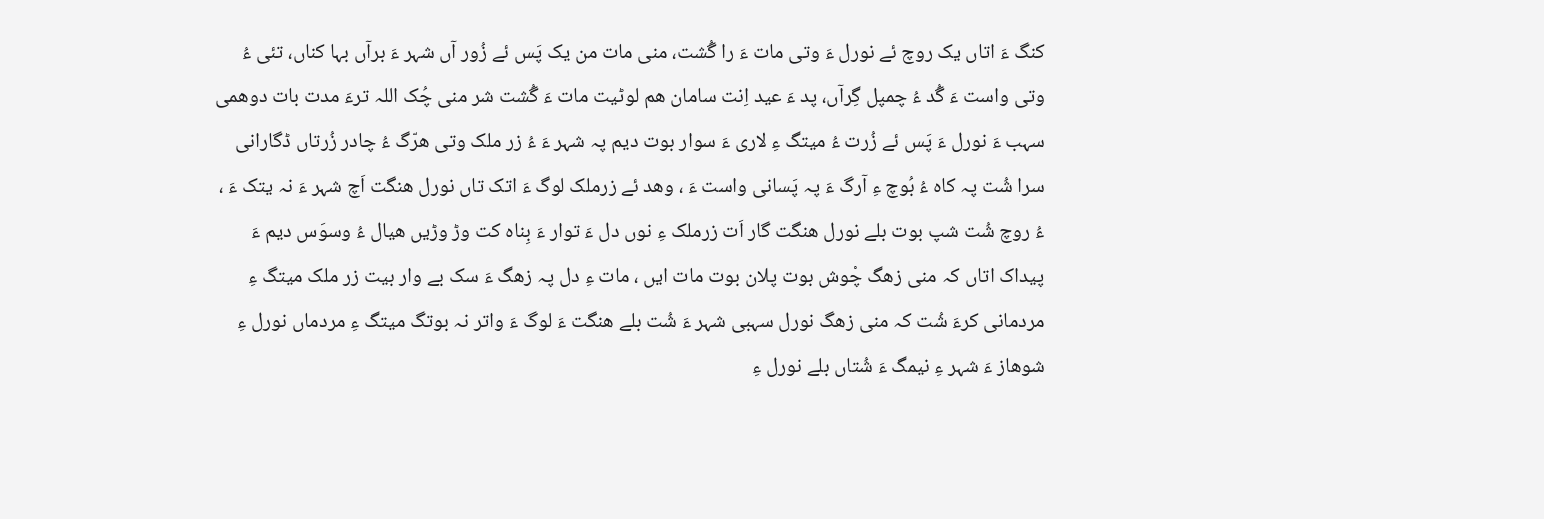کنگ ءَ اتاں یک روچ ئے نورل ءَ وتی مات ءَ را گُشت، منی مات من یک پَس ئے زُور آں شہر ءَ برآں بہا کناں، تئی ءُ وتی واست ءَ گُد ءُ چمپل گِرآں، پد ءَ عید اِنت سامان ھم لوٹیت مات ءَ گُشت شر منی چُک اللہ ترءَ مدت بات دوهمی سہب ءَ نورل ءَ پَس ئے زُرت ءُ میتگ ءِ لاری ءَ سوار بوت دیم پہ شہر ءَ ءُ زر ملک وتی ھرّگ ءُ چادر زُرتاں ڈگارانی سرا شُت پہ کاه ءُ بُوچ ءِ آرگ ءَ پہ پَسانی واست ءَ ، وھد ئے زرملک لوگ ءَ اتک تاں نورل هنگت اَچ شہر ءَ نہ یتک ءَ ، ءُ روچ شُت شپ بوت بلے نورل هنگت گار اَت زرملک ءِ نوں دل ءَ توار ءَ بِناه کت وڑ وڑیں ھیال ءُ وسوَس دیم ءَ پیداک اتاں کہ منی زھگ چْوش بوت پلان بوت مات ایں ، مات ءِ دل پہ زھگ ءَ سک بے وار بیت زر ملک میتگ ءِ مردمانی کرءَ شُت کہ منی زھگ نورل سہبی شہر ءَ شُت بلے هنگت ءَ لوگ ءَ واتر نہ بوتگ میتگ ءِ مردماں نورل ءِ شوھاز ءَ شہر ءِ نیمگ ءَ شُتاں بلے نورل ءِ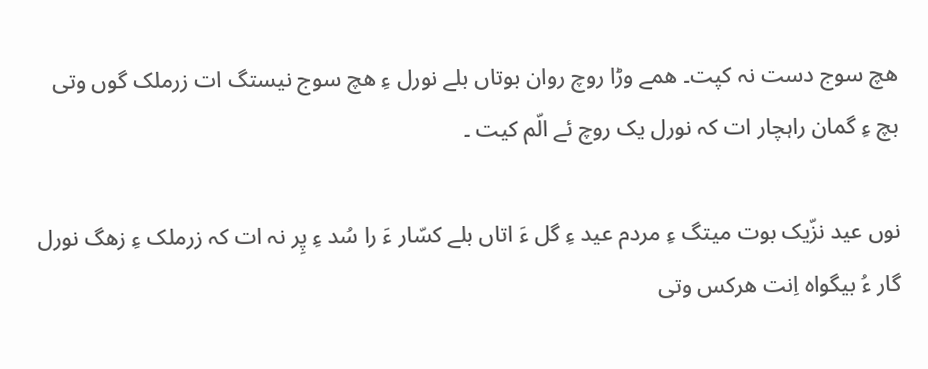ھچ سوج دست نہ کپت۔ ھمے وڑا روچ روان بوتاں بلے نورل ءِ ھچ سوج نیستگ ات زرملک گوں وتی بچ ءِ گمان راہچار ات کہ نورل یک روچ ئے الّم کیت ۔

نوں عید نزّیک بوت میتگ ءِ مردم عید ءِ گل ءَ اتاں بلے کسّار ءَ را سُد ءِ پِر نہ ات کہ زرملک ءِ زھگ نورل گار ءُ بیگواہ اِنت ھرکس وتی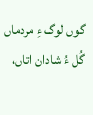گوں لوگ ءِ مردماں گُل ءُ شادان اتاں،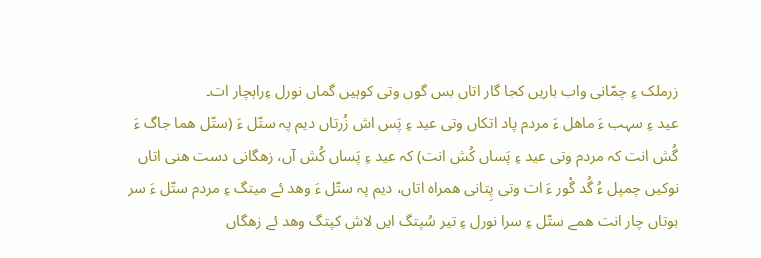زرملک ءِ چمّانی واب باریں کجا گار اتاں بس گوں وتی کوہیں گماں نورل ءِراہچار ات۔
عید ءِ سہب ءَ ماھل ءَ مردم پاد اتکاں وتی عید ءِ پَس اش زُرتاں دیم پہ ستّل ءَ (ستّل ھما جاگ ءَ گُش انت کہ مردم وتی عید ءِ پَساں کُش انت) کہ عید ءِ پَساں کُش آں، زھگانی دست ھنی اتاں نوکیں چمپل ءُ گُد گْور ءَ ات وتی پِتانی ھمراہ اتاں، دیم پہ ستّل ءَ وھد ئے میتگ ءِ مردم ستّل ءَ سر بوتاں چار انت ھمے ستّل ءِ سرا نورل ءِ تیر سُپتگ ایں لاش کپتگ وھد ئے زھگاں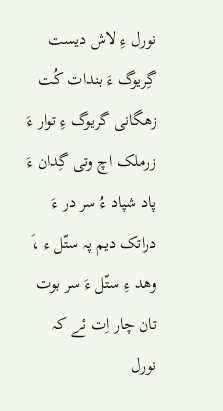نورل ءِ لاش دیست گِریوگ ءَ بندات کُت زھگانی گریوگ ءِ توار ءَ زرملک اچ وتی گِدان ءَ پاد شپاد ءُ سر در ءَ دراتک دیم پہ ستّل ء ،َ وھد ءِ ستّل ءَ سر بوت تان چار اِت ئے کہ نورل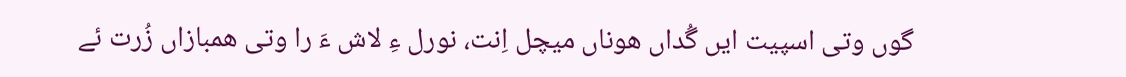گوں وتی اسپیت ایں گُداں ھوناں میچل اِنت، نورل ءِ لاش ءَ را وتی ھمبازاں زُرت ئے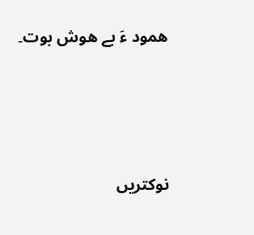ھمود ءَ بے ھوش بوت۔





نوکتریں